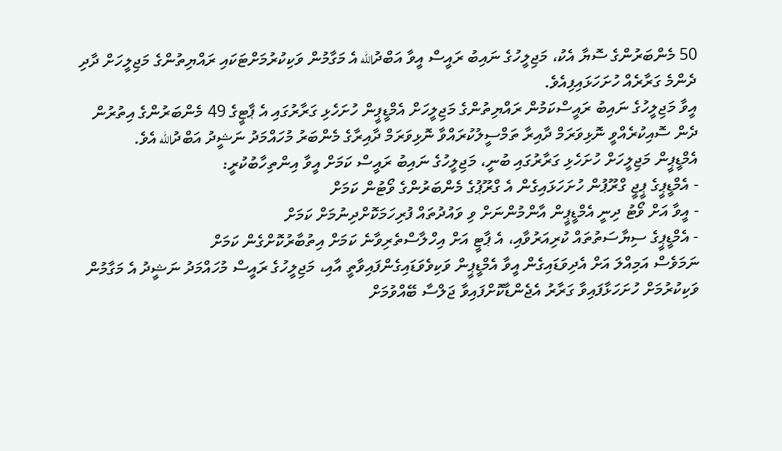50 މެންބަރުންގެ ސޮޔާ އެކު، މަޖިލީހުގެ ނައިބު ރައީސް އީވާ އަބްދުالله އެ މަގާމުން ވަކިކުރުމަށްޓަކައި ރައްޔިތުންގެ މަޖިލީހަށް ދާދި ދެންމެ ގަރާރެއް ހުށަހަޅައިފިއެވެ.
އީވާ މަޖިލީހުގެ ނައިބު ރައީސްކަމުން ރައްޔިތުންގެ މަޖިލީހަށް އެމްޑީޕީން ހުށަހެޅި ގަރާރުގައި އެ ޕާޓީގެ 49 މެންބަރުންގެ އިތުރުން ދެން ސޮއިކުރެއްވީ ނޮޅިވަރަމް ދާއިރާ ތަމްސީލުކުރައްވާ ނޮޅިވަރަމް ދާއިރާގެ މެންބަރު މުހައްމަދު ނަޝީދު އަބްދުالله އެވެ.
އެމްޑީޕީން މަޖިލީހަށް ހުށަހެޅި ގަރާރުގައި ބުނީ، މަޖިލީހުގެ ނައިބު ރައީސް ކަމަށް އީވާ އިންތިހާބުކުރީ:
- އެމްޑީޕީގެ ޕީޖީ ގްރޫޕުން ހުށަހަޅައިގެން އެ ގްރޫޕުގެ މެންބަރުންގެ ވޯޓުން ކަމަށް
- އީވާ އަށް ވޯޓު ދިނީ އެމްޑީޕީން އާންމުންނަށް ވި ވައުދުތައް ފުރިހަމަކޮށްދިނުމަށް ކަމަށް
- އެމްޑީޕީގެ ސިޔާސަތުތައް ކުރިއަރުވާއި، އެ ޕާޓީ އަށް އިހްލާސްތެރިވާނެ ކަމަށް އިތުބާރުކޮށްގެން ކަމަށް
ނަމަވެސް އަމިއްލަ އަށް އެދިވަޑައިގެން އީވާ އެމްޑީޕީން ވަކިވެވަޑައިގެންފައިވާތީ އާއި، މަޖިލީހުގެ ރައީސް މުހައްމަދު ނަޝީދު އެ މަގާމުން ވަކިކުރުމަށް ހުށަހަޅާފައިވާ ގަރާރު އެޖެންޑާކޮށްފައިވާ ޖަލްސާ ބޭއްވުމަށް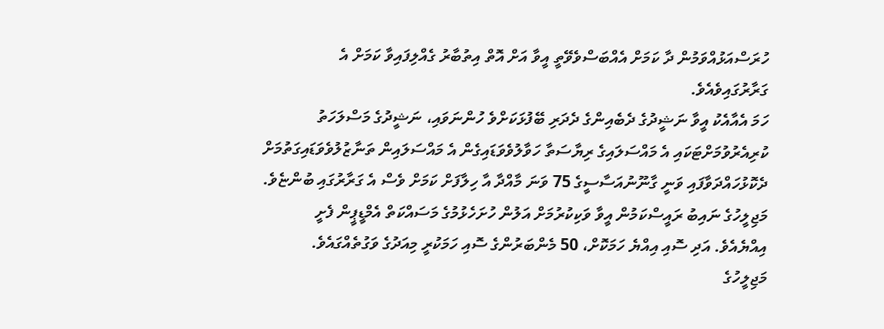ހުރަސްއަޅުއްވަމުން ދާ ކަމަށް އެއްބަސްވެވޭތީ އީވާ އަށް އޮތް އިތުބާރު ގެއްލިފައިވާ ކަމަށް އެ ގަރާރުގައިވެއެވެ.
ހަމަ އެއާއެކު އީވާ ނަޝީދުގެ ދެބެއިންގެ ދެދަރި ބޭފުޅަކަށްވެ ހުންނަވައި، ނަޝީދުގެ މަސްލަހަތު ކުރިއެރުވުމަށްޓަކައި އެ މައްސަލައިގެ ރިޔާސަތާ ހަވާލުވެވަޑައިގެން އެ މައްސަލައިން ތަނާޒުލުވެވަޑައިގަތުމަށް ދެކޮޅުހައްދަވާފައި ވަނީ ގާނޫނުއަސާސީގެ 75 ވަނަ މާއްދާ އާ ހިލާފަށް ކަމަށް ވެސް އެ ގަރާރުގައި ބުންޏެވެ.
މަޖިލީހުގެ ނައިބު ރައީސްކަމުން އީވާ ވަކިކުރުމަށް އަލުން ހުށަހެޅުމުގެ މަސައްކަތް އެމްޑީޕީން ފެށީ އިއްޔެއެވެ. އަދި ސޮއި އިއްޔެ ހަމަކޮށް، 50 މެންބަރުންގެ ސޮއި ހަމަކުރީ މިއަދުގެ ވަގުތެއްގައެވެ.
މަޖިލީހުގެ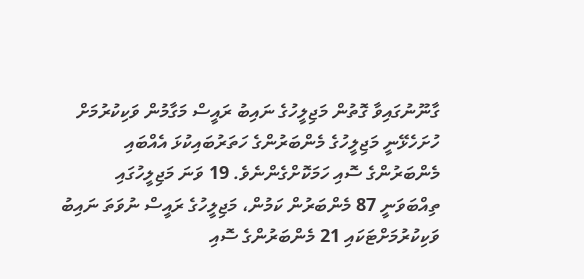ގާނޫނުގައިވާ ގޮތުން މަޖިލީހުގެ ނައިބު ރައީސް މަގާމުން ވަކިކުރުމަށް ހުށަހެޅޭނީ މަޖިލީހުގެ މެންބަރުންގެ ހަތަރުބައިކުޅަ އެއްބައި މެންބަރުންގެ ސޮއި ހަމަކޮށްގެންނެވެ. 19 ވަނަ މަޖިލީހުގައި ތިއްބަވަނީ 87 މެންބަރުން ކަމުން، މަޖިލީހުގެ ރައީސް ނުވަތަ ނައިބު ވަކިކުރުމަށްޓަކައި 21 މެންބަރުންގެ ސޮއި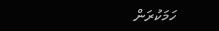ހަމަކުރަން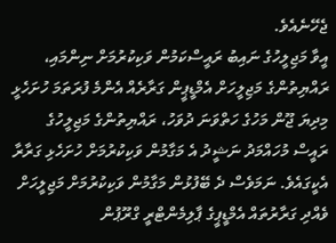ޖެހޭނެއެވެ.
އީވާ މަޖިލީހުގެ ނައިބު ރައީސްކަމުން ވަކިކުރުމަށް ނިންމައި، ރައްޔިތުންގެ މަޖިލީހަށް އެމްޑީޕީން ގަރާރެއް އެންމެ ފުރަތަމަ ހުށަހެޅީ މިދިޔަ ޖޫން މަހުގެ ހަތްވަނަ ދުވަހު، ރައްޔިތުންގެ މަޖިލީހުގެ ރައީސް މުހައްމަދު ނަޝީދު އެ މަގާމުން ވަކިކުރުމަށް ހުށަހެޅި ގަރާރާ އެކީގައެވެ. ނަމަވެސް ދެ ބޭފުޅުން މަގާމުން ވަކިކުރުމަށް މަޖިލީހަށް ވެއްދި ގަރާރުތައް އެމްޑީޕީގެ ޕާލިމެންޓްރީ ގްރޫޕުން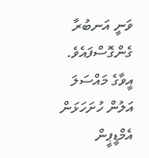ވަނީ އަނބުރާ ގެންގޮސްފައެވެ.
އީވާގެ މައްސަލަ އަލުން ހުށަހަޅަން އެމްޑީޕީން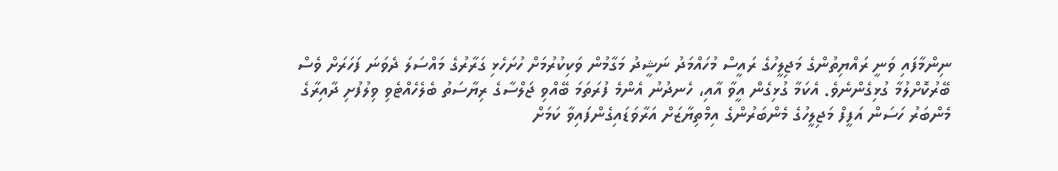ނިންމާފައި ވަނީ ރައްޔިތުންގެ މަޖިލީހުގެ ރައީސް މުހައްމަދު ނަޝީދު މަގާމުން ވަކިކުރުމަށް ހުށަހެޅި ގަރާރުގެ މައްސަލަ ދެވަނަ ފަހަރަށް ވެސް ބޭރުކޮށްލުމާ ގުޅިގެންނެވެ. އެކަމާ ގުޅިގެން އީވާ އާއި، ހެނދުނު އެންމެ ފުރަތަމަ ބޭއްވި ޖަލްސާގެ ރިޔާސަތު ބެލެހެއްޓެވި ވިލުފުށި ދާއިރާގެ މެންބަރު ހަސަން އަފީފް މަޖިލީހުގެ މެންބަރުންގެ އިމްތިޔާޒަށް އަރާވަޑައިގެންފައިވާ ކަމަށް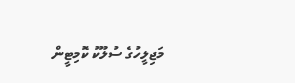މަޖިލީހުގެ ސުލޫކު ކޮމިޓީން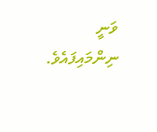ވަނީ ނިންމައިފައެވެ.